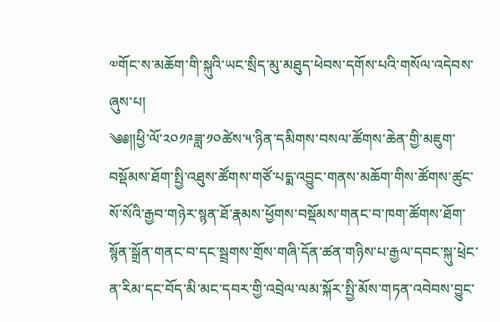༧གོང་ས་མཆོག་གི་སྐུའི་ཡང་སྲིད་མུ་མཐུད་ཕེབས་དགོས་པའི་གསོལ་འདེབས་ཞུས་པ།
༄༅༎ཕྱི་ལོ་༢༠༡༩ཟླ་༡༠ཚེས་༥་ཉིན་དམིགས་བསལ་ཚོགས་ཆེན་གྱི་མཇུག་བསྡོམས་ཐོག་སྤྱི་འཐུས་ཚོགས་གཙོ་པདྨ་འབྱུང་གནས་མཆོག་གིས་ཚོགས་ཚུང་སོ་སོའི་རྒྱབ་གཉེར་སྙན་ཐོ་རྣམས་ཕྱོགས་བསྡོམས་གནང་བ་ཁག་ཚོགས་ཐོག་སྙོན་སྒྲོན་གནང་བ་དང་སྦྲགས་གྲོས་གཞི་དོན་ཚན་གཉིས་པ་རྒྱལ་དབང་སྐུ་ཕྲེང་ན་རིམ་དང་བོད་མི་མང་དབར་གྱི་འབྲེལ་ལམ་སྐོར་སྤྱི་མོས་གཏན་འབེབས་བྱུང་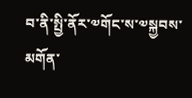བ་ནི་སྤྱི་ནོར་༧གོང་ས་༧སྐྱབས་མགོན་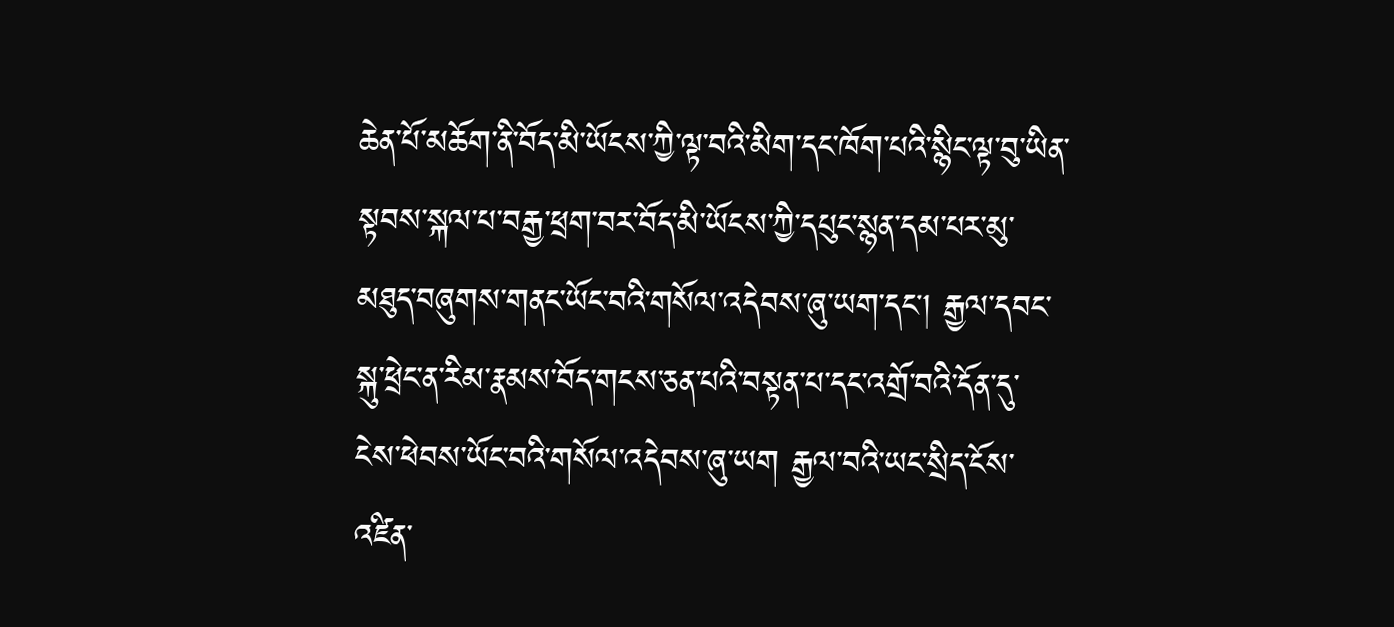ཆེན་པོ་མཆོག་ནི་བོད་མི་ཡོངས་ཀྱི་ལྟ་བའི་མིག་དང་ཁོག་པའི་སྙིང་ལྟ་བུ་ཡིན་སྟབས་སྐལ་པ་བརྒྱ་ཕྲག་བར་བོད་མི་ཡོངས་ཀྱི་དཔུང་སྙན་དམ་པར་མུ་མཐུད་བཞུགས་གནང་ཡོང་བའི་གསོལ་འདེབས་ཞུ་ཡག་དང། རྒྱལ་དབང་སྐུ་ཕྲེང་ན་རིམ་རྣམས་བོད་གངས་ཅན་པའི་བསྟན་པ་དང་འགྲོ་བའི་དོན་དུ་ ངེས་ཕེབས་ཡོང་བའི་གསོལ་འདེབས་ཞུ་ཡག རྒྱལ་བའི་ཡང་སྲིད་ངོས་འཛིན་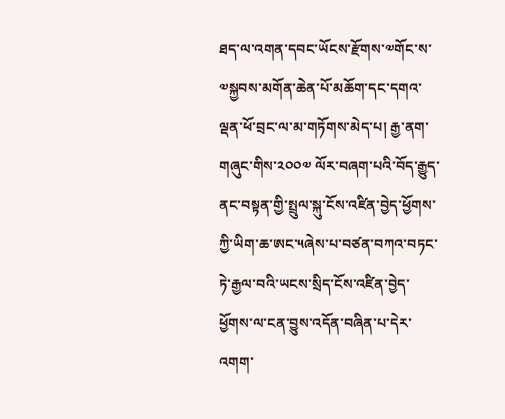ཐད་ལ་འགན་དབང་ཡོངས་རྫོགས་༧གོང་ས་༧སྐྱབས་མགོན་ཆེན་པོ་མཆོག་དང་དགའ་ལྡན་ཕོ་བྲང་ལ་མ་གཏོགས་མེད་པ། རྒྱ་ནག་གཞུང་གིས་༢༠༠༧ ལོར་བཞག་པའི་བོད་རྒྱུད་ནང་བསྟན་གྱི་སྤྲུལ་སྐུ་ངོས་འཛིན་བྱེད་ཕྱོགས་ཀྱི་ཡིག་ཆ་ཨང་༥ཞེས་པ་བཙན་བཀའ་བཏང་ཏེ་རྒྱལ་བའི་ཡངས་སྲིད་ངོས་འཛིན་བྱེད་ཕྱོགས་ལ་ངན་བྱུས་འདོན་བཞིན་པ་དེར་འགག་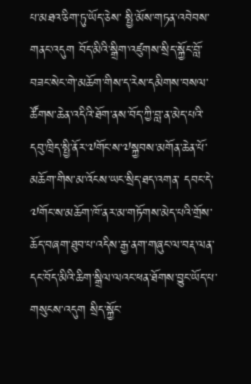པ་མཐའ་ཅིག་ཏུ་ཡོད་ཅེས་ སྤྱི་མོས་གཏན་འབེབས་གནང་འདུག བོད་མིའི་སྒྲིག་འཛུགས་སྲིད་སྐྱོང་བློ་བཟང་སེང་གེ་མཆོག་གིས་ད་རེས་དམིགས་བསལ་ཚོགས་ཆེན་འདིའི་ཐོག་ནས་བོད་ཀྱི་བླ་ན་མེད་པའི་དབུ་ཁྲིད་སྤྱི་ནོར་༧གོང་ས་༧སྐྱབས་མགོན་ཆེན་པོ་མཆོག་གིས་མ་འོངས་ཡང་སྲིད་ཐད་འགན་ དབང་དེ་༧གོང་ས་མཆོག་ཁོ་ནར་མ་གཏོགས་མེད་པའི་གྲོས་ཆོད་བཞག་ཐུབ་པ་འདིས་རྒྱ་ནག་གཞུང་ལ་བརྡ་ལན་དང་བོད་མིའི་ཆིག་སྒྲིལ་ལའང་ཕན་ཐོགས་བྱུང་ཡོད་པ་གསུངས་འདུག སྲིད་སྐྱོང་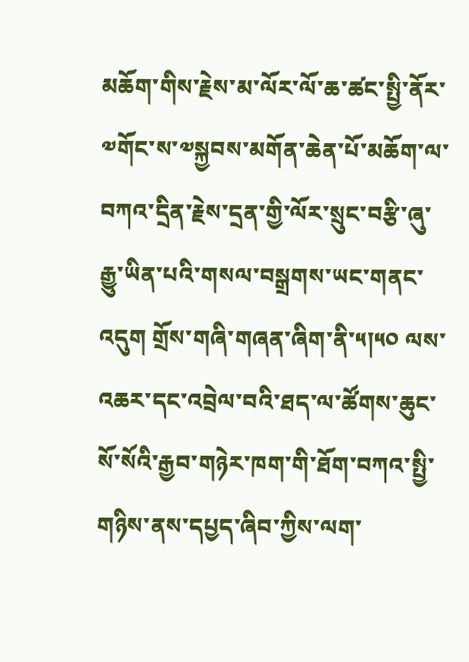མཆོག་གིས་རྗེས་མ་ལོར་ལོ་ཆ་ཚང་སྤྱི་ནོར་༧གོང་ས་༧སྐྱབས་མགོན་ཆེན་པོ་མཆོག་ལ་བཀའ་དྲིན་རྗེས་དྲན་གྱི་ལོར་སྲུང་བརྩི་ཞུ་རྒྱུ་ཡིན་པའི་གསལ་བསྒྲགས་ཡང་གནང་འདུག གྲོས་གཞི་གཞན་ཞིག་ནི་༥།༥༠ ལས་འཆར་དང་འབྲེལ་བའི་ཐད་ལ་ཚོགས་ཆུང་སོ་སོའི་རྒྱབ་གཉེར་ཁག་གི་ཐོག་བཀའ་སྤྱི་གཉིས་ནས་དཔྱད་ཞིབ་ཀྱིས་ལག་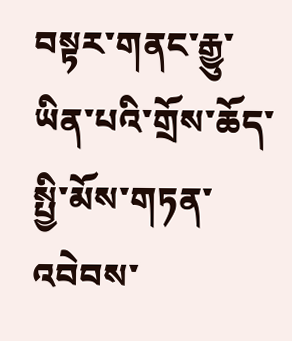བསྟར་གནང་རྒྱུ་ཡིན་པའི་གྲོས་ཆོད་སྤྱི་མོས་གཏན་འབེབས་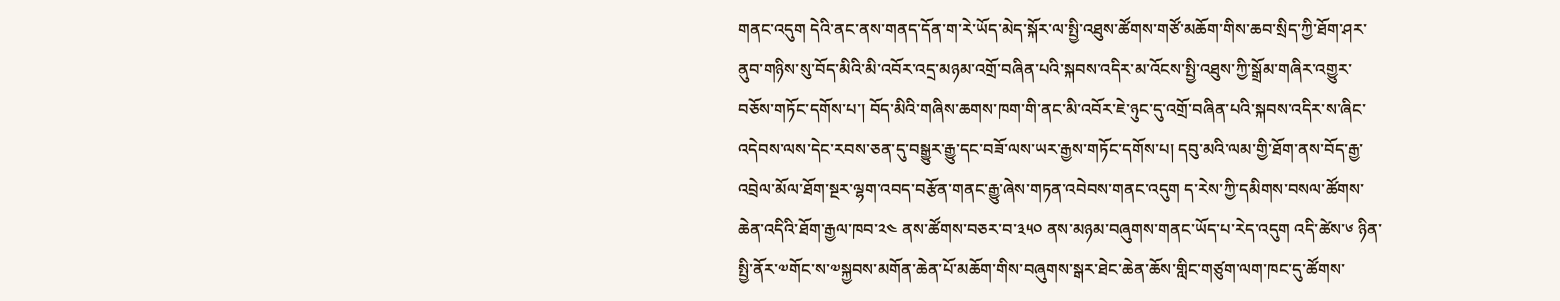གནང་འདུག དེའི་ནང་ནས་གནད་དོན་ག་རེ་ཡོད་མེད་སྐོར་ལ་སྤྱི་འཐུས་ཚོགས་གཙོ་མཆོག་གིས་ཆབ་སྲིད་ཀྱི་ཐོག་ཤར་ནུབ་གཉིས་སུ་བོད་མིའི་མི་འབོར་འདྲ་མཉམ་འགྲོ་བཞིན་པའི་སྐབས་འདིར་མ་འོངས་སྤྱི་འཐུས་ཀྱི་སྒྲོམ་གཞིར་འགྱུར་བཅོས་གཏོང་དགོས་པ་། བོད་མིའི་གཞིས་ཆགས་ཁག་གི་ནང་མི་འབོར་ཇེ་ཉུང་དུ་འགྲོ་བཞིན་པའི་སྐབས་འདིར་ས་ཞིང་འདེབས་ལས་དེང་རབས་ཅན་དུ་བསྒྱུར་རྒྱུ་དང་བཟོ་ལས་ཡར་རྒྱས་གཏོང་དགོས་པ། དབུ་མའི་ལམ་གྱི་ཐོག་ནས་བོད་རྒྱ་འབྲེལ་མོལ་ཐོག་སྔར་ལྷག་འབད་བརྩོན་གནང་རྒྱུ་ཞེས་གཏན་འབེབས་གནང་འདུག ད་རེས་ཀྱི་དམིགས་བསལ་ཚོགས་ཆེན་འདིའི་ཐོག་རྒྱལ་ཁབ་༢༤ ནས་ཚོགས་བཅར་བ་༣༥༠ ནས་མཉམ་བཞུགས་གནང་ཡོད་པ་རེད་འདུག འདི་ཚེས་༦ ཉིན་སྤྱི་ནོར་༧གོང་ས་༧སྐྱབས་མགོན་ཆེན་པོ་མཆོག་གིས་བཞུགས་སྒར་ཐེང་ཆེན་ཆོས་གླིང་གཙུག་ལག་ཁང་དུ་ཚོགས་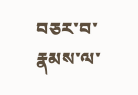བཅར་བ་རྣམས་ལ་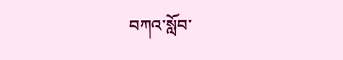བཀའ་སློབ་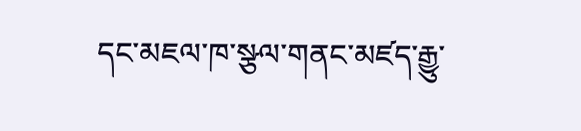དང་མཇལ་ཁ་སྩལ་གནང་མཛད་རྒྱུ་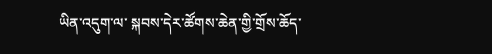ཡིན་འདུག་ལ་ སྐབས་དེར་ཚོགས་ཆེན་གྱི་གྲོས་ཆོད་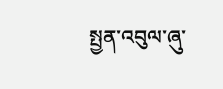སྤྱན་འབུལ་ཞུ་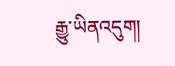རྒྱུ་ཡིནའདུག།